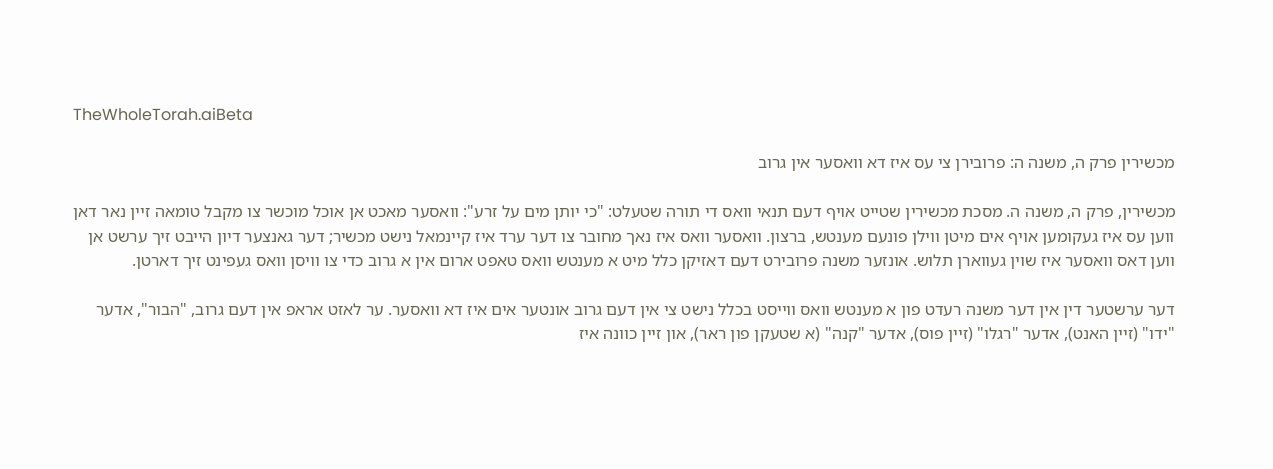TheWholeTorah.aiBeta

מכשירין פרק ה, משנה ה: פרובירן צי עס איז דא וואסער אין גרוב

מכשירין, פרק ה, משנה ה. מסכת מכשירין שטייט אויף דעם תנאי וואס די תורה שטעלט: "כי יותן מים על זרע": וואסער מאכט אן אוכל מוכשר צו מקבל טומאה זיין נאר דאן ווען עס איז געקומען אויף אים מיטן ווילן פונעם מענטש, ברצון. וואסער וואס איז נאך מחובר צו דער ערד איז קיינמאל נישט מכשיר; דער גאנצער דיון הייבט זיך ערשט אן ווען דאס וואסער איז שוין געווארן תלוש. אונזער משנה פרובירט דעם דאזיקן כלל מיט א מענטש וואס טאפט ארום אין א גרוב כדי צו וויסן וואס געפינט זיך דארטן.

דער ערשטער דין אין דער משנה רעדט פון א מענטש וואס ווייסט בכלל נישט צי אין דעם גרוב אונטער אים איז דא וואסער. ער לאזט אראפ אין דעם גרוב, "הבור", אדער "ידו" (זיין האנט), אדער "רגלו" (זיין פוס), אדער "קנה" (א שטעקן פון ראר), און זיין כוונה איז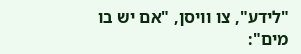"לידע", צו וויסן, "אם יש בו מים":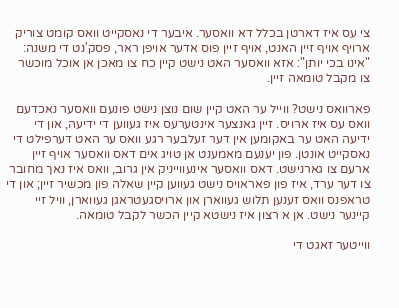צי עס איז דארטן בכלל דא וואסער. איבער די נאסקייט וואס קומט צוריק ארויף אויף זיין האנט, אויף זיין פוס אדער אויפן ראר, פסק'נט די משנה: "אינו בכי יותן": אזא וואסער האט נישט קיין כח צו מאכן אן אוכל מוכשר צו מקבל טומאה זיין.

פארוואס נישט? ווייל ער האט קיין שום נוצן נישט פונעם וואסער נאכדעם וואס עס איז ארויס. זיין גאנצער אינטערעס איז געווען די ידיעה, און די ידיעה האט ער באקומען אין דער זעלבער רגע וואס ער האט דערפילט די נאסקייט אונטן. פון יענעם מאמענט אן טויג אים דאס וואסער אויף זיין ארעם צו גארנישט. דאס וואסער אינעווייניק אין גרוב, וואס איז נאך מחובר צו דער ערד, איז פון פאראויס נישט געווען קיין שאלה פון מכשיר זיין; און די טראפנס וואס זענען תלוש געווארן און ארויסגעטראגן געווארן, וויל זיי קיינער נישט. אן א רצון איז נישטא קיין הכשר לקבל טומאה.

ווייטער זאגט די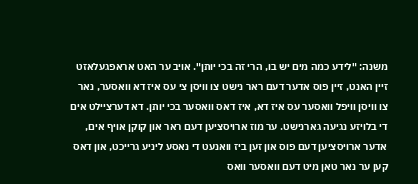משנה: "לידע כמה מים יש בו, הרי זה בכי יותן". אויב ער האט אראפגעלאזט זיין האנט, זיין פוס אדער דעם ראר נישט צו וויסן צי עס איז דא וואסער, נאר צו וויסן וויפל וואסער עס איז דא, איז דאס וואסער בכי יותן. דא דערציילט אים די בלויזע נגיעה גארנישט. ער מוז ארויסציען דעם ראר און קוקן אויף אים, אדער ארויסציען דעם פוס און זען ביז וואנעט די נאסע ליניע גרייכט, און דאס קען ער נאר טאן מיט דעם וואסער וואס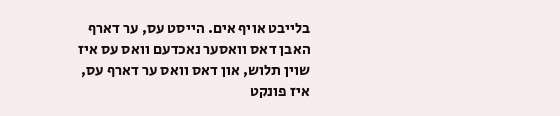בלייבט אויף אים. הייסט עס, ער דארף האבן דאס וואסער נאכדעם וואס עס איז שוין תלוש, און דאס וואס ער דארף עס, איז פונקט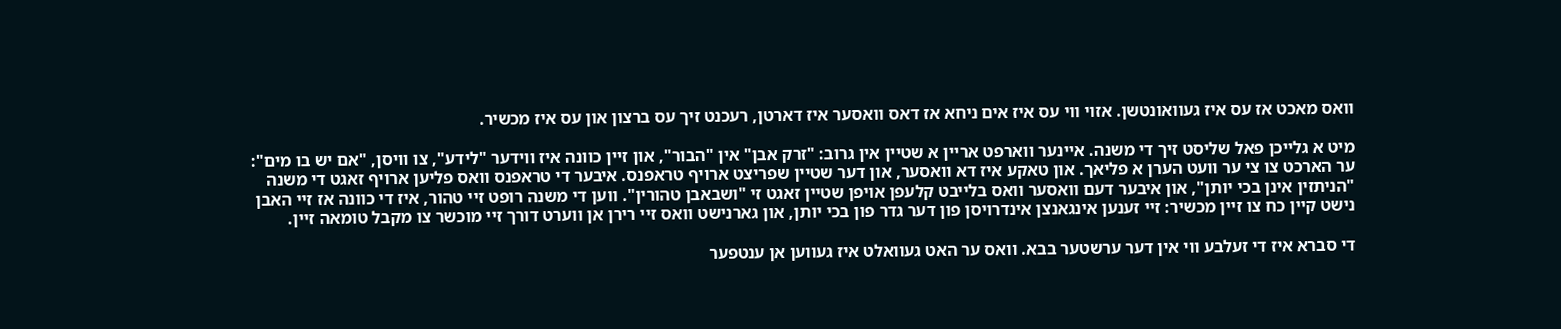וואס מאכט אז עס איז געוואונטשן. אזוי ווי עס איז אים ניחא אז דאס וואסער איז דארטן, רעכנט זיך עס ברצון און עס איז מכשיר.

מיט א גלייכן פאל שליסט זיך די משנה. איינער ווארפט אריין א שטיין אין גרוב: "זרק אבן" אין "הבור", און זיין כוונה איז ווידער "לידע", צו וויסן, "אם יש בו מים": ער הארכט צו צי ער וועט הערן א פליאך. און טאקע איז דא וואסער, און דער שטיין שפריצט ארויף טראפנס. איבער די טראפנס וואס פליען ארויף זאגט די משנה "הניתזין אינן בכי יותן", און איבער דעם וואסער וואס בלייבט קלעפן אויפן שטיין זאגט זי "ושבאבן טהורין". ווען די משנה רופט זיי טהור, איז די כוונה אז זיי האבן נישט קיין כח צו זיין מכשיר: זיי זענען אינגאנצן אינדרויסן פון דער גדר פון בכי יותן, און גארנישט וואס זיי רירן אן ווערט דורך זיי מוכשר צו מקבל טומאה זיין.

די סברא איז די זעלבע ווי אין דער ערשטער בבא. וואס ער האט געוואלט איז געווען אן ענטפער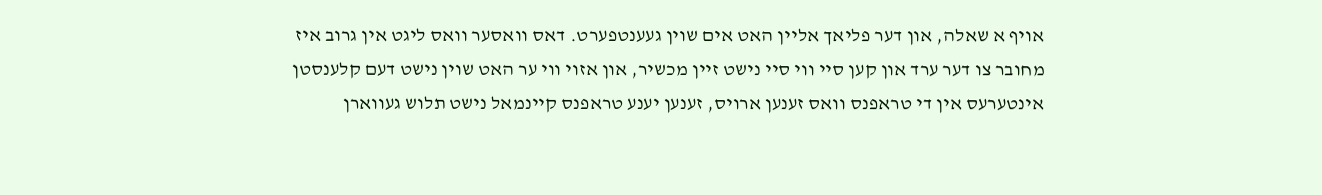אויף א שאלה, און דער פליאך אליין האט אים שוין געענטפערט. דאס וואסער וואס ליגט אין גרוב איז מחובר צו דער ערד און קען סיי ווי סיי נישט זיין מכשיר, און אזוי ווי ער האט שוין נישט דעם קלענסטן אינטערעס אין די טראפנס וואס זענען ארויס, זענען יענע טראפנס קיינמאל נישט תלוש געווארן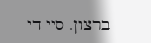ברצון. סיי די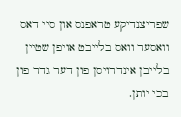שפריצנדיקע טראפנס און סיי דאס וואסער וואס בלייבט אויפן שטיין בלייבן אינדרויסן פון דער גדר פון בכי יותן.